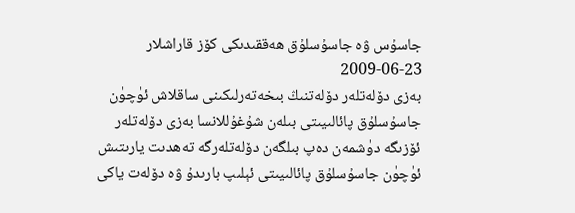جاسۇس ۋە جاسۇسلۇق ھەققىدىكى كۆز قاراشلار
2009-06-23
بەزى دۆلەتلەر دۆلەتنىڭ بىخەتەرلىكىنى ساقلاش ئۈچۈن جاسۇسلۇق پائالىيىتى بىلەن شۇغۇللانسا بەزى دۆلەتلەر ئۆزىگە دۈشمەن دەپ بىلگەن دۆلەتلەرگە تەھدىت يارىتىش ئۈچۈن جاسۇسلۇق پائالىيىتى ئېلىپ بارىدۇ ۋە دۆلەت ياكى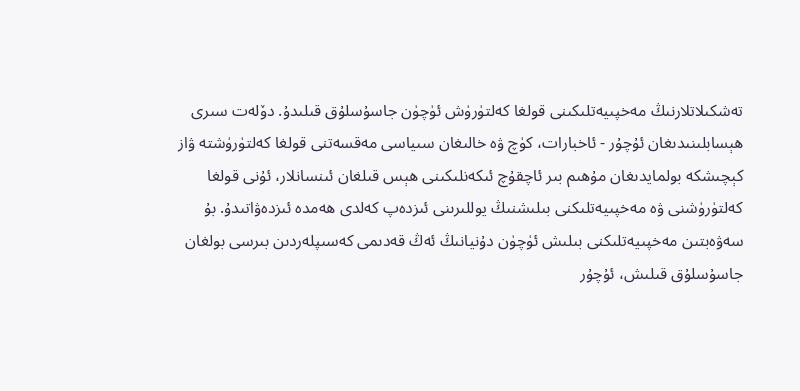تەشكىلاتلارنىڭ مەخپىيەتلىكىنى قولغا كەلتۈرۈش ئۈچۈن جاسۇسلۇق قىلىدۇ. دۆلەت سىرى ھېسابلىنىدىغان ئۇچۇر - ئاخبارات، كۈچ ۋە خالىغان سىياسى مەقسەتنى قولغا كەلتۈرۈشتە ۋاز كېچىشكە بولمايدىغان مۇھىم بىر ئاچقۇچ ئىكەنلىكىنى ھېس قىلغان ئىنسانلار، ئۇنى قولغا كەلتۈرۈشنى ۋە مەخپىيەتلىكنى بىلىشنىڭ يوللىرىنى ئىزدەپ كەلدى ھەمدە ئىزدەۋاتىدۇ. بۇ سەۋەبتىن مەخپىيەتلىكنى بىلىش ئۈچۈن دۇنيانىڭ ئەڭ قەدىمى كەسىپلەردىن بىرسى بولغان جاسۇسلۇق قىلىش، ئۇچۇر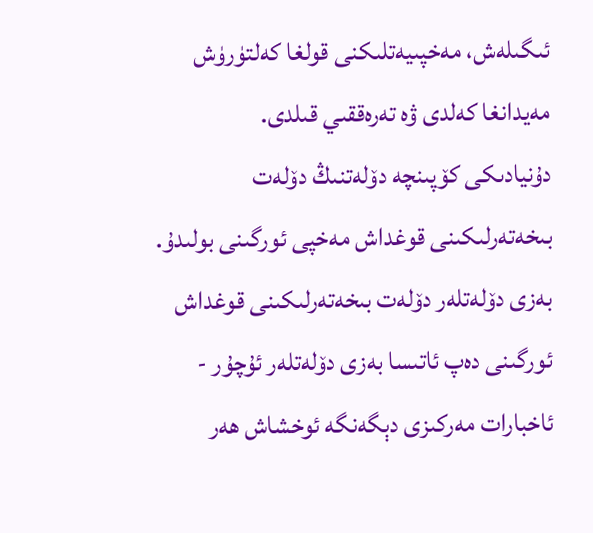ئىگىلەش، مەخپىيەتلىكنى قولغا كەلتۈرۈش مەيدانغا كەلدى ۋە تەرەققىي قىلدى.
دۇنيادىكى كۆپىنچە دۆلەتنىڭ دۆلەت بىخەتەرلىكىنى قوغداش مەخپى ئورگىنى بولىدۇ. بەزى دۆلەتلەر دۆلەت بىخەتەرلىكىنى قوغداش ئورگىنى دەپ ئاتىسا بەزى دۆلەتلەر ئۇچۇر - ئاخبارات مەركىزى دېگەنگە ئوخشاش ھەر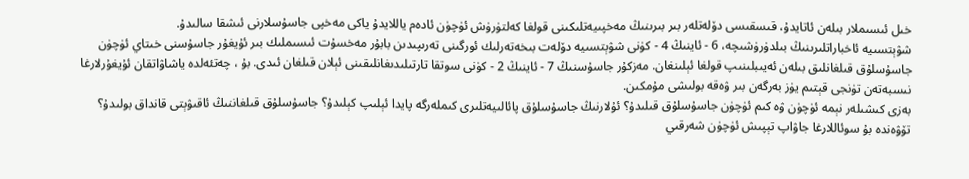خىل ئىسىملار بىلەن ئاتايدۇ، قىسقىسى دۆلەتلەر بىر بىرىنىڭ مەخپىيەتلىكىنى قولغا كەلتۈرۈش ئۈچۈن ئادەم ياللايدۇ ياكى مەخپى جاسۇسلارنى ئىشقا سالىدۇ.
شۋېتسىيە ئاخباراتلىرىنىڭ بىلدۈرۈشىچە، 6 - ئاينىڭ 4 - كۈنى شۋېتسىيە دۆلەت بىخەتەرلىك ئورگىنى تەرىپىدىن بابۇر مەخسۇت ئىسىملىك بىر ئۇيغۇر جاسۇسنى خىتاي ئۈچۈن جاسۇسلۇق قىلغانلىق بىلەن ئەيىبلىنىپ قولغا ئېلىنغان. مەزكۇر جاسۇسنىڭ 7 - ئاينىڭ 2 - كۈنى سوتقا تارتىلىدىغانلىقىنى ئېلان قىلغان ئىدى. بۇ ، چەتئەلدە ياشاۋاتقان ئۇيغۇرلارغا نىسبەتەن تۈنجى قېتىم يۈز بەرگەن بىر ۋەقە بولىشى مۇمكىن.
بەزى كىشىلەر نېمە ئۈچۈن ۋە كىم ئۈچۈن جاسۇسلۇق قىلىدۇ؟ ئۇلارنىڭ جاسۇسلۇق پائالىيەتلىرى كىملەرگە پايدا ئېلىپ كېلىدۇ؟ جاسۇسلۇق قىلغاننىڭ ئاقىۋېتى قانداق بولىدۇ؟
تۆۋەندە بۇ سوئاللارغا جاۋاپ تېپىش ئۈچۈن شەرقىي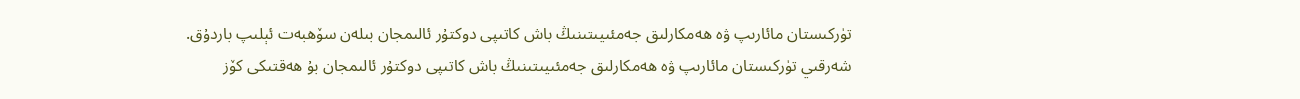تۈركىستان مائارىپ ۋە ھەمكارلىق جەمئىيىتىنىڭ باش كاتىپى دوكتۇر ئالىمجان بىلەن سۆھبەت ئېلىپ باردۇق.
شەرقىي تۈركىستان مائارىپ ۋە ھەمكارلىق جەمئىيىتىنىڭ باش كاتىپى دوكتۇر ئالىمجان بۇ ھەقتىكى كۆز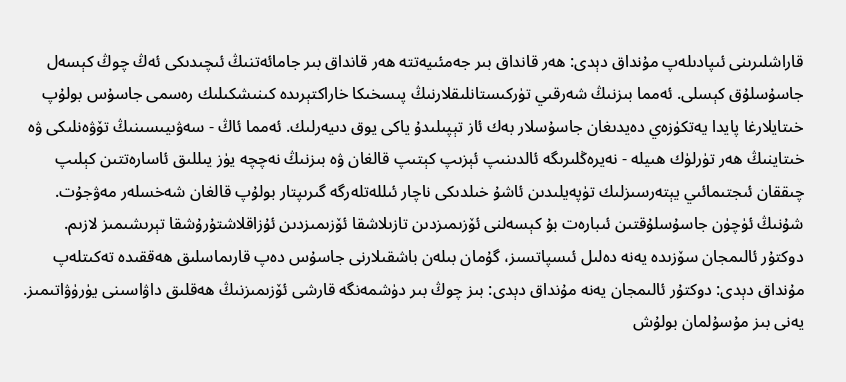قاراشلىرىنى ئىپادىلەپ مۇنداق دېدى: ھەر قانداق بىر جەمئىيەتتە ھەر قانداق بىر جامائەتنىڭ ئىچىدىكى ئەڭ چوڭ كېسەل جاسۇسلۇق كېسلى. ئەمما بىزنىڭ شەرقىي تۈركىستانلىقلارنىڭ پىسخىكا خاراكتېرىدە كىنىشكىلىك رەسمى جاسۇس بولۇپ خىتايلارغا پايدا يەتكۈزەي دەيدىغان جاسۇسلار بەك ئاز تېپىلىدۇ ياكى يوق دىيەرلىك. ئەمما ئاڭ - سەۋىيىسىنىڭ تۆۋەنلىكى ۋە خىتاينىڭ ھەر تۈرلۈك ھىيلە - نەيرەڭلىرىگە ئالدىنىپ ئېزىپ كېتىپ قالغان ۋە بىزنىڭ نەچچە يۈز يىللىق ئاسارەتتىن كېلىپ چىققان ئىجتىمائىي يېتەرسىزلىك تۈپەيلىدىن ئاشۇ خىلدىكى ناچار ئىللەتلەرگە گىرىپتار بولۇپ قالغان شەخسلەر مەۋجۇت. شۇنىڭ ئۈچۈن جاسۇسلۇقتىن ئىبارەت بۇ كېسەلنى ئۆزىمىزدىن تازىلاشقا ئۆزىمىزدىن ئۇزاقلاشتۇرۇشقا تېرىشىمىز لازىم.
دوكتۇر ئالىمجان سۆزىدە يەنە دەلىل ئىسپاتسىز، گۇمان بىلەن باشقىلارنى جاسۇس دەپ قارىماسلىق ھەققىدە تەكىتلەپ مۇنداق دېدى: دوكتۇر ئالىمجان يەنە مۇنداق دېدى: بىز چوڭ بىر دۈشمەنگە قارشى ئۆزىمىزنىڭ ھەقلىق داۋاسىنى يۈرۈۋاتىمىز. يەنى بىز مۇسۇلمان بولۇش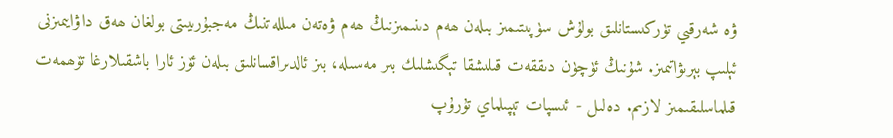ۋە شەرقىي تۈركىستانلىق بولۇش سۈپىتىمىز بىلەن ھەم دىنىمىزنىڭ ھەم ۋەتەن مىللەتنىڭ مەجبۇرىيىتى بولغان ھەق داۋايىمىزنى ئېلىپ بېرىۋاتىمىز. شۇنىڭ ئۈچۈن دىققەت قىلىشقا تېگىشلىك بىر مەسىلە، بىز ئالدىراقسانلىق بىلەن ئۆز ئارا باشقىلارغا تۆھمەت قىلماسلىقىمىز لازىم. دەلىل - ئىسپات تېپىلماي تۇرۇپ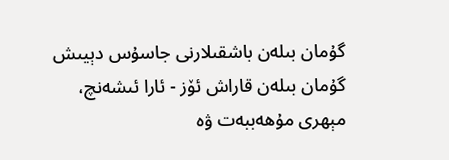گۇمان بىلەن باشقىلارنى جاسۇس دېيىش گۇمان بىلەن قاراش ئۆز - ئارا ئىشەنچ، مېھرى مۇھەببەت ۋە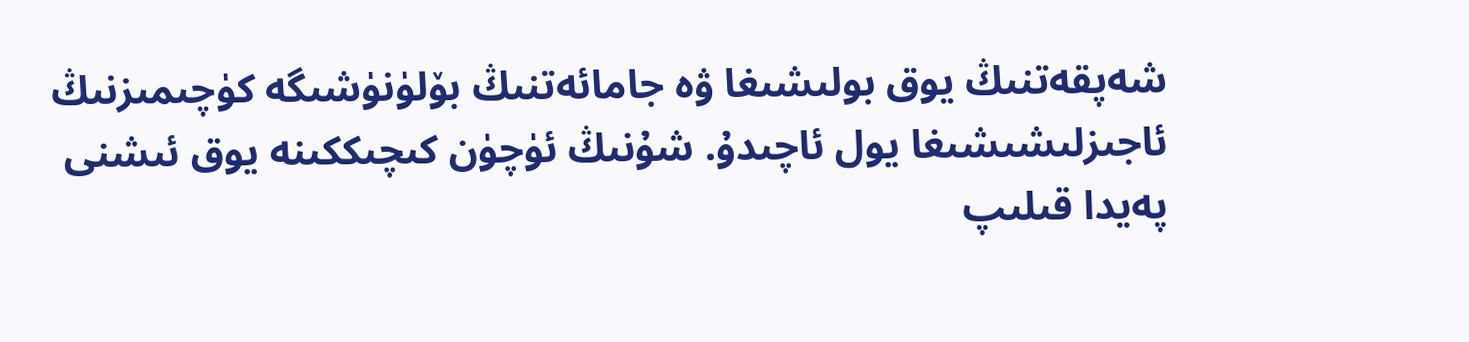شەپقەتنىڭ يوق بولىشىغا ۋە جامائەتنىڭ بۆلۈنۈشىگە كۈچىمىزنىڭ ئاجىزلىشىشىغا يول ئاچىدۇ. شۇنىڭ ئۈچۈن كىچىككىنە يوق ئىشنى پەيدا قىلىپ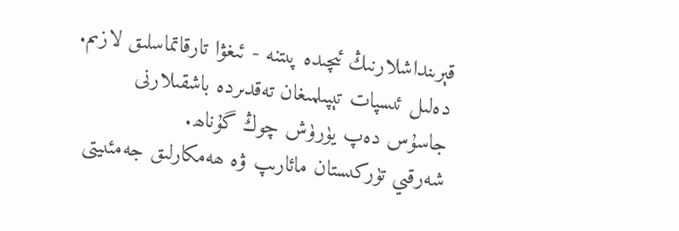قېرىنداشلارنىڭ ئىچىدە پىتنە - ئىغۋا تارقاتماسلىق لازىم. دەلىل ئىسپات تېپىلمىغان تەقدىردە باشقىلارنى جاسۇس دەپ يۈرۈش چوڭ گۇناھ.
شەرقىي تۈركىستان مائارىپ ۋە ھەمكارلىق جەمئىيتى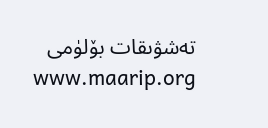تەشۋىقات بۆلۈمى
www.maarip.org